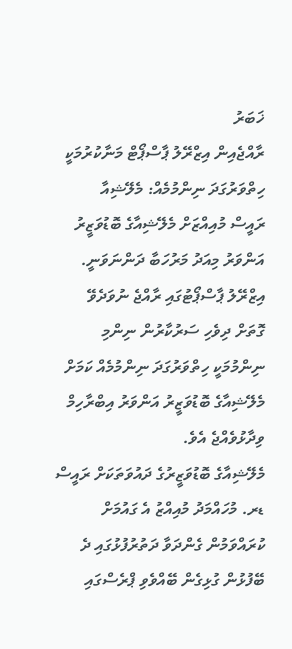ޚަބަރު
ރާއްޖެއިން އިޒްރޭލު ޕާސްޕޯޓް މަނާކުރުމަކީ ހިތްވަރުގަދަ ނިންމުމެއް: މެލޭޝިއާ
ރައީސް މުއިއްޒަށް މެލޭޝިއާގެ ބޮޑުވަޒީރު އަންވަރު މިއަދު މަރުހަބާ ދަންނަވަނީ.
އިޒްރޭލު ޕާސްޕޯޓުގައި ރާއްޖެ ނުވަދެވޭ ގޮތަށް ދިވެހި ސަރުކާރުން ނިންމި ނިންމުމަކީ ހިތްވަރުގަދަ ނިންމުމެއް ކަމަށް މެލޭޝިއާގެ ބޮޑުވަޒީރު އަންވަރު އިބްރާހިމް ވިދާޅުވެއްޖެ އެވެ.
މެލޭޝިއާގެ ބޮޑުވަޒީރުގެ ދައުވަތަކަށް ރައީސް ޑރ. މުހައްމަދު މުއިއްޒު އެ ގައުމަށް ކުރައްވަމުން ގެންދަވާ ދަތުރުފުޅުގައި ދެ ބޭފުޅުން ގުޅިގެން ބޭއްވެވި ޕްރެސްގައި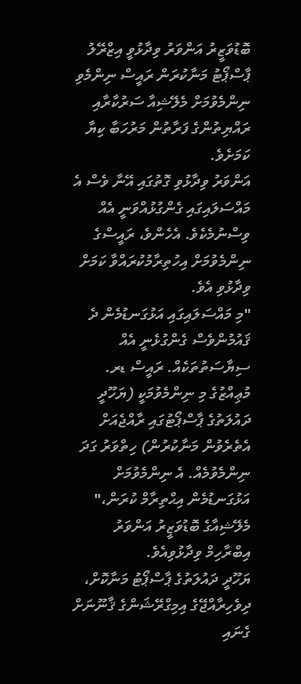ބޮޑުވަޒީރު އަންވަރު ވިދާޅުވީ އިޒްރޭލު ޕާސްޕޯޓު މަނާކުރަން ރައީސް ނިންމެވި ނިންމެވުމަށް މެލޭޝިއާ ސަރުކާރާއި ރައްޔިތުންގެ ފަރާތުން މަރުހަބާ ކިޔާ ކަމަށެވެ.
އަންވަރު ވިދާޅުވި ގޮތުގައި އޭނާ ވެސް އެ މައްސަލައިގައި ގެންގުޅުއްވަނީ އެއް ވިސްނުމެކެވެ. އެހެންވެ، ރައީސްގެ ނިންމެވުމަށް އިހުތިރާމުކުރައްވާ ކަމަށް ވިދާޅުވި އެވެ.
"މި މައްސަލައިގައި އަޅުގަނޑުމެން ދެ ޤައުމުންވެސް ގެންގުޅެނީ އެއް ސިޔާސަތުތަކެއް. ރައީސް ޑރ. މުޢިއްޒުގެ މި ނިންމެވުމަކީ (ޔަހޫދީ ދައުލަތުގެ ޕާސްޕޯޓުގައި ރާއްޖެއަށް އެތެރެވުން މަނާކުރުން) ހިތްވަރު ގަދަ ނިންމެވުމެއް. އެ ނިންމެވުމަށް އަޅުގަނޑުމެން އިޙްތިރާމް ކުރަން،" މެލޭޝިއާގެ ބޮޑުވަޒީރު އަންވަރު އިބްރާހިމް ވިދާޅުވިއެވެ.
ޔަހޫދީ ދައުލަތުގެ ޕާސްޕޯޓު މަނާކޮށް، ދިވެހިރާއްޖޭގެ އިމިގްރޭޝަންގެ ޤާނޫނަށް ގެނައި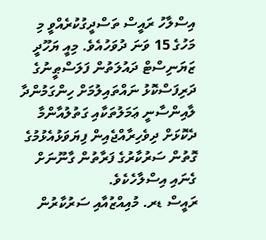އިސްލާހު ރައީސް ތަސްދީގުކުރެއްވީ މި މަހުގެ 15 ވަނަ ދުވަހުއެވެ. މިއީ ޔަހޫދީ ޒަޔަނިސްޓް ދައުލަތުން ފަލަސްޠީނުގެ ދަރިފަސްކޮޅު ނައްތައިލުމަށް ހިންގަމުންދާ ލާއިންސާނީ ޢަމަލުތަކާއި ގަތުލުއާންމާ ދެކޮޅަށް ދިވެހިރާއްޖެއިން ފިޔަވަޅުއެޅުމުގެ ގޮތުން ސަރުކާރުގެ ފަރާތުން ގާނޫނަށް ގެނައި އިސްލާހެކެވެ.
ރައީސް ޑރ. މުއިއްޒުއާއި ސަރުކާރުން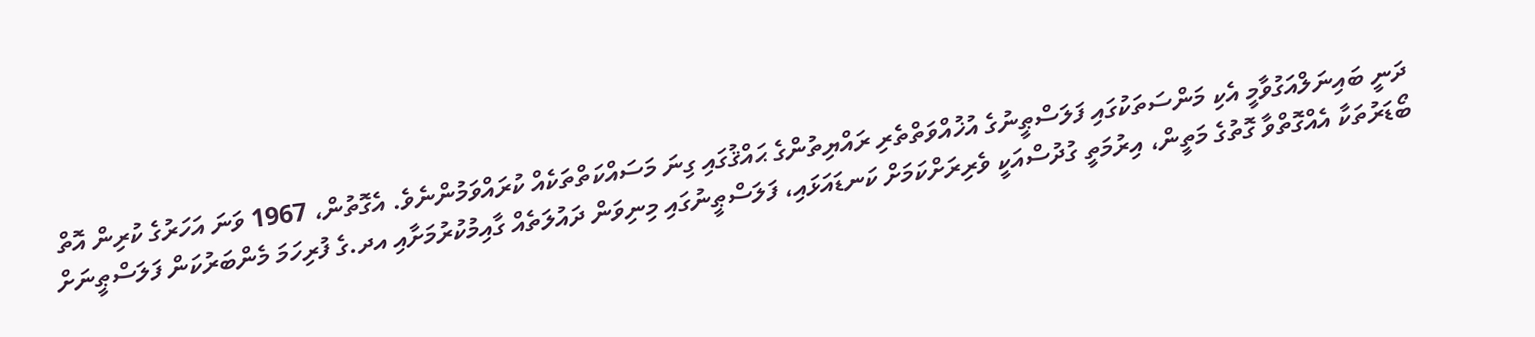ދަނީ ބައިނަލްއަގުވާމީ އެކި މަންސަތަކުގައި ފަލަސްޠީނުގެ އުޚުއްވަތްތެރި ރައްޔިތުންގެ ޙައްޤުގައި ގިނަ މަސައްކަތްތަކެއް ކުރައްވަމުންނެވެ. އެގޮތުން، 1967 ވަނަ އަހަރުގެ ކުރިން އޮތް ބޯޑަރުތަކާ އެއްގޮތްވާ ގޮތުގެ މަތީން، އިރުމަތީ ގުދުސްއަކީ ވެރިރަށްކަމަށް ކަނޑައަޅައި، ފަލަސްޠީނުގައި މިނިވަން ދައުލަތެއް ގާއިމުކުރުމަށާއި އދ.ގެ ފުރިހަމަ މެންބަރުކަން ފަލަސްޠީނަށް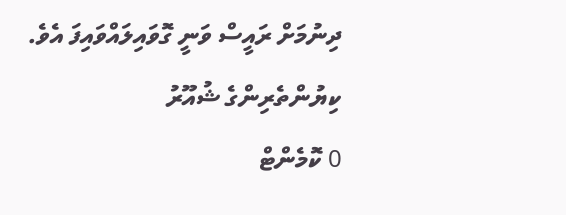ދިނުމަށް ރައީސް ވަނީ ގޮވައިލައްވައިފަ އެވެ.
ކިޔުންތެރިންގެ ޝުއޫރު
0 ކޮމެންޓް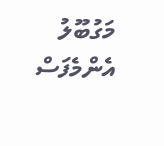މަގުބޫލު
އެންމެފަސް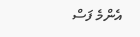އެންމެ ފަސް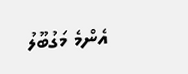އެންމެ މަގުބޫލު